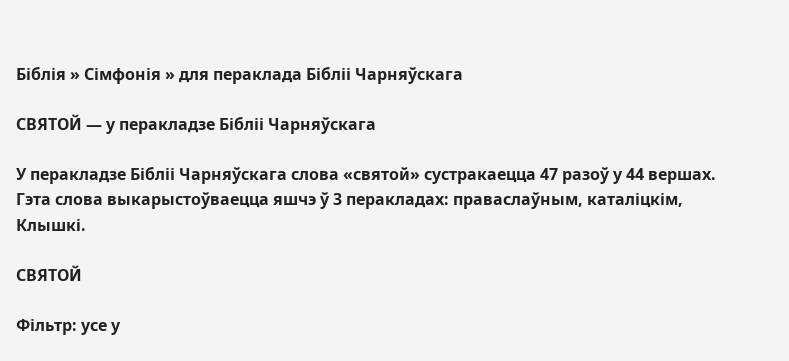Біблія » Сімфонія » для пераклада Бібліі Чарняўскага

СВЯТОЙ — у перакладзе Бібліі Чарняўскага

У перакладзе Бібліі Чарняўскага слова «святой» сустракаецца 47 разоў у 44 вершах.
Гэта слова выкарыстоўваецца яшчэ ў 3 перакладах: праваслаўным, каталіцкім, Клышкi.

СВЯТОЙ

Фільтр: усе у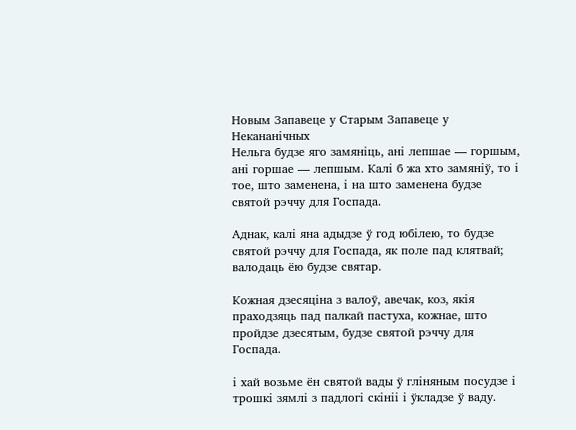Новым Запавеце у Старым Запавеце у Некананічных
Нельга будзе яго замяніць, ані лепшае — горшым, ані горшае — лепшым. Калі б жа хто замяніў, то і тое, што заменена, і на што заменена будзе святой рэччу для Госпада.

Аднак, калі яна адыдзе ў год юбілею, то будзе святой рэччу для Госпада, як поле пад клятвай; валодаць ёю будзе святар.

Кожная дзесяціна з валоў, авечак, коз, якія праходзяць пад палкай пастуха, кожнае, што пройдзе дзесятым, будзе святой рэччу для Госпада.

і хай возьме ён святой вады ў гліняным посудзе і трошкі зямлі з падлогі скініі і ўкладзе ў ваду.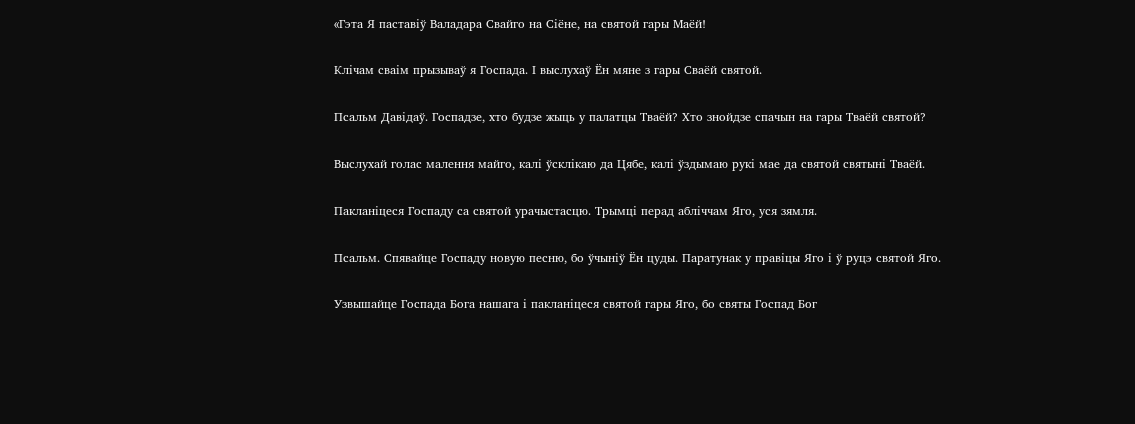«Гэта Я паставіў Валадара Свайго на Сіёне, на святой гары Маёй!

Клічам сваім прызываў я Госпада. І выслухаў Ён мяне з гары Сваёй святой.

Псальм Давідаў. Госпадзе, хто будзе жыць у палатцы Тваёй? Хто знойдзе спачын на гары Тваёй святой?

Выслухай голас малення майго, калі ўсклікаю да Цябе, калі ўздымаю рукі мае да святой святыні Тваёй.

Пакланіцеся Госпаду са святой урачыстасцю. Трымці перад абліччам Яго, уся зямля.

Псальм. Спявайце Госпаду новую песню, бо ўчыніў Ён цуды. Паратунак у правіцы Яго і ў руцэ святой Яго.

Узвышайце Госпада Бога нашага і пакланіцеся святой гары Яго, бо святы Госпад Бог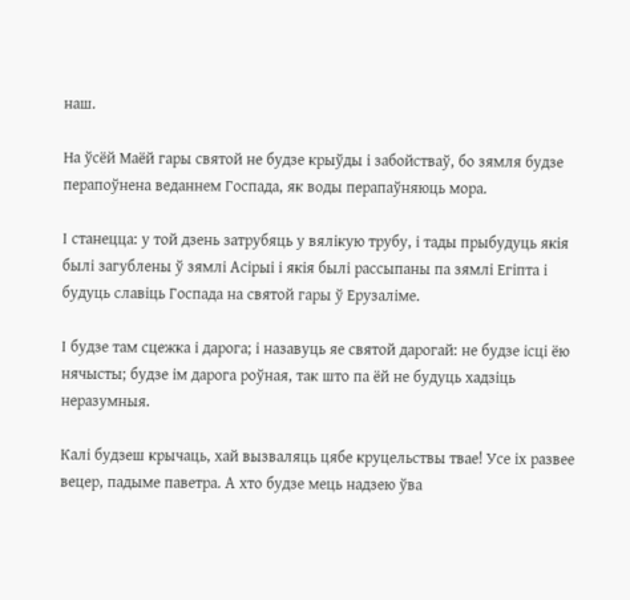наш.

На ўсёй Маёй гары святой не будзе крыўды і забойстваў, бо зямля будзе перапоўнена веданнем Госпада, як воды перапаўняюць мора.

І станецца: у той дзень затрубяць у вялікую трубу, і тады прыбудуць якія былі загублены ў зямлі Асірыі і якія былі рассыпаны па зямлі Егіпта і будуць славіць Госпада на святой гары ў Ерузаліме.

І будзе там сцежка і дарога; і назавуць яе святой дарогай: не будзе ісці ёю нячысты; будзе ім дарога роўная, так што па ёй не будуць хадзіць неразумныя.

Калі будзеш крычаць, хай вызваляць цябе круцельствы твае! Усе іх развее вецер, падыме паветра. А хто будзе мець надзею ўва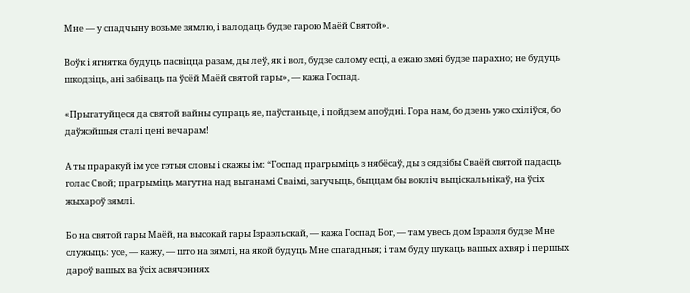Мне — у спадчыну возьме зямлю, і валодаць будзе гарою Маёй Святой».

Воўк і ягнятка будуць пасвіцца разам, ды леў, як і вол, будзе салому есці, а ежаю змяі будзе парахно; не будуць шкодзіць, ані забіваць па ўсёй Маёй святой гары», — кажа Госпад.

«Прыгатуйцеся да святой вайны супраць яе, паўстаньце, і пойдзем апоўдні. Гора нам, бо дзень ужо схіліўся, бо даўжэйшыя сталі цені вечарам!

А ты праракуй ім усе гэтыя словы і скажы ім: “Госпад прагрыміць з нябёсаў, ды з сядзібы Сваёй святой падасць голас Свой; прагрыміць магутна над выганамі Сваімі, загучыць, быццам бы вокліч выціскальнікаў, на ўсіх жыхароў зямлі.

Бо на святой гары Маёй, на высокай гары Ізраэльскай, — кажа Госпад Бог, — там увесь дом Ізраэля будзе Мне служыць: усе, — кажу, — што на зямлі, на якой будуць Мне спагадныя; і там буду шукаць вашых ахвяр і першых дароў вашых ва ўсіх асвячэннях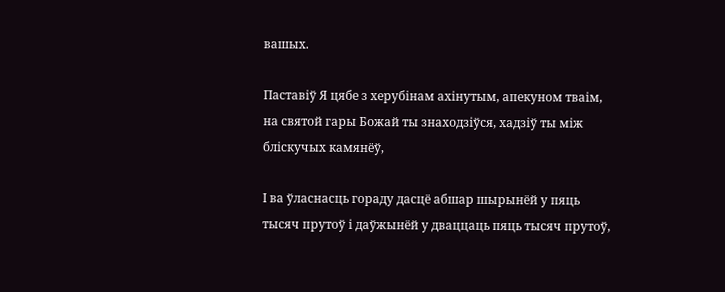вашых.

Паставіў Я цябе з херубінам ахінутым, апекуном тваім, на святой гары Божай ты знаходзіўся, хадзіў ты між бліскучых камянёў,

І ва ўласнасць гораду дасцё абшар шырынёй у пяць тысяч прутоў і даўжынёй у дваццаць пяць тысяч прутоў,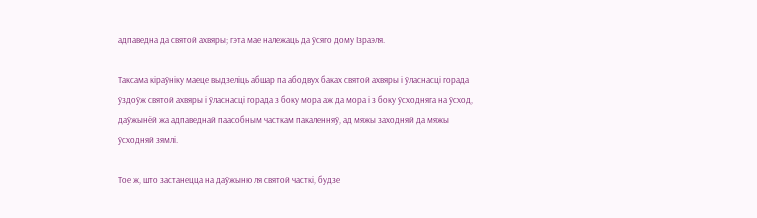адпаведна да святой ахвяры; гэта мае належаць да ўсяго дому Ізраэля.

Таксама кіраўніку маеце выдзеліць абшар па абодвух баках святой ахвяры і ўласнасці горада ўздоўж святой ахвяры і ўласнасці горада з боку мора аж да мора і з боку ўсходняга на ўсход, даўжынёй жа адпаведнай паасобным часткам пакаленняў, ад мяжы заходняй да мяжы ўсходняй зямлі.

Тое ж, што застанецца на даўжыню ля святой часткі, будзе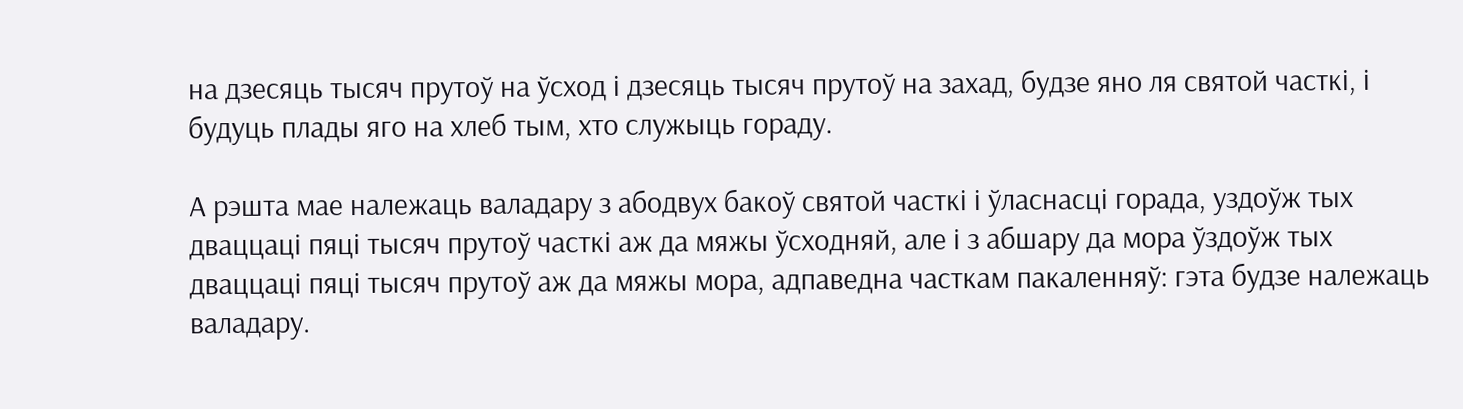на дзесяць тысяч прутоў на ўсход і дзесяць тысяч прутоў на захад, будзе яно ля святой часткі, і будуць плады яго на хлеб тым, хто служыць гораду.

А рэшта мае належаць валадару з абодвух бакоў святой часткі і ўласнасці горада, уздоўж тых дваццаці пяці тысяч прутоў часткі аж да мяжы ўсходняй, але і з абшару да мора ўздоўж тых дваццаці пяці тысяч прутоў аж да мяжы мора, адпаведна часткам пакаленняў: гэта будзе належаць валадару.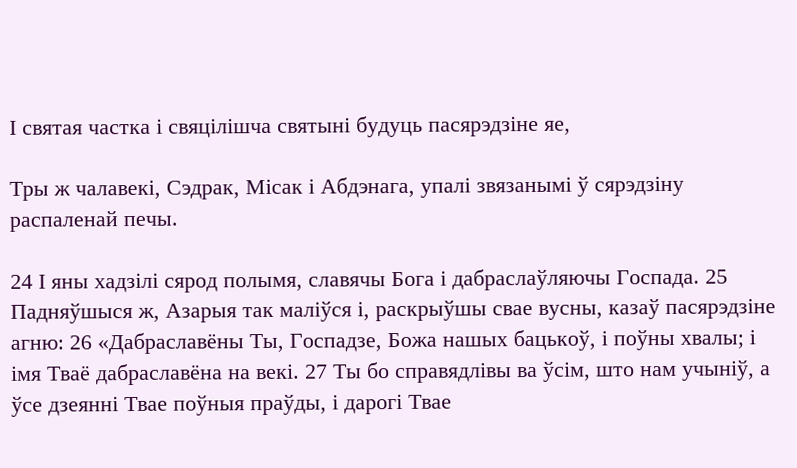І святая частка і свяцілішча святыні будуць пасярэдзіне яе,

Тры ж чалавекі, Сэдрак, Місак і Абдэнага, упалі звязанымі ў сярэдзіну распаленай печы.

24 І яны хадзілі сярод полымя, славячы Бога і дабраслаўляючы Госпада. 25 Падняўшыся ж, Азарыя так маліўся і, раскрыўшы свае вусны, казаў пасярэдзіне агню: 26 «Дабраславёны Ты, Госпадзе, Божа нашых бацькоў, і поўны хвалы; і імя Тваё дабраславёна на векі. 27 Ты бо справядлівы ва ўсім, што нам учыніў, а ўсе дзеянні Твае поўныя праўды, і дарогі Твае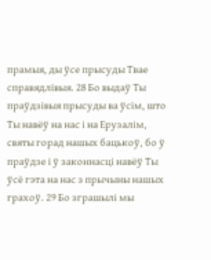прамыя, ды ўсе прысуды Твае справядлівыя. 28 Бо выдаў Ты праўдзівыя прысуды ва ўсім, што Ты навёў на нас і на Ерузалім, святы горад нашых бацькоў, бо ў праўдзе і ў законнасці навёў Ты ўсё гэта на нас з прычыны нашых грахоў. 29 Бо зграшылі мы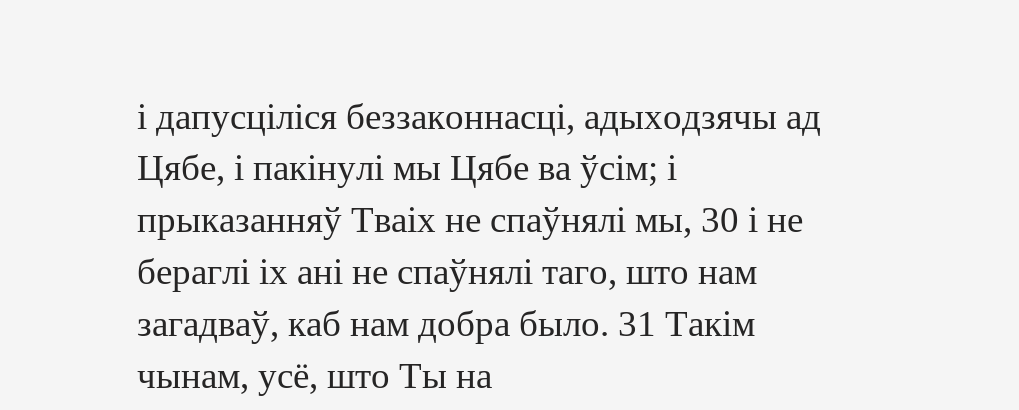і дапусціліся беззаконнасці, адыходзячы ад Цябе, і пакінулі мы Цябе ва ўсім; і прыказанняў Тваіх не спаўнялі мы, 30 і не бераглі іх ані не спаўнялі таго, што нам загадваў, каб нам добра было. 31 Такім чынам, усё, што Ты на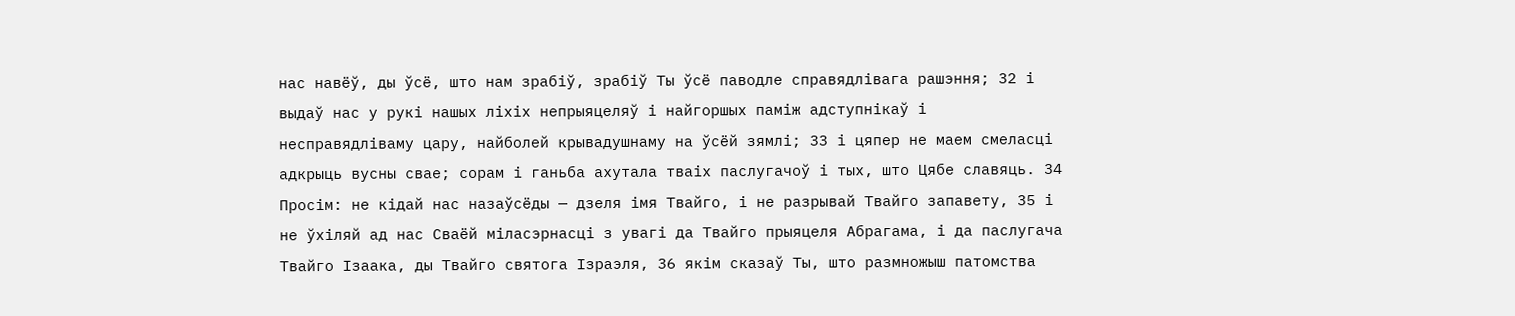нас навёў, ды ўсё, што нам зрабіў, зрабіў Ты ўсё паводле справядлівага рашэння; 32 і выдаў нас у рукі нашых ліхіх непрыяцеляў і найгоршых паміж адступнікаў і несправядліваму цару, найболей крывадушнаму на ўсёй зямлі; 33 і цяпер не маем смеласці адкрыць вусны свае; сорам і ганьба ахутала тваіх паслугачоў і тых, што Цябе славяць. 34 Просім: не кідай нас назаўсёды — дзеля імя Твайго, і не разрывай Твайго запавету, 35 і не ўхіляй ад нас Сваёй міласэрнасці з увагі да Твайго прыяцеля Абрагама, і да паслугача Твайго Ізаака, ды Твайго святога Ізраэля, 36 якім сказаў Ты, што размножыш патомства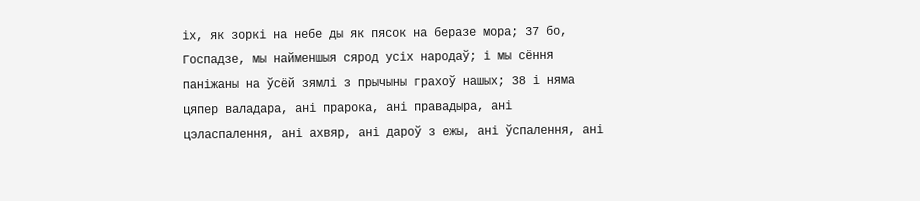іх, як зоркі на небе ды як пясок на беразе мора; 37 бо, Госпадзе, мы найменшыя сярод усіх народаў; і мы сёння паніжаны на ўсёй зямлі з прычыны грахоў нашых; 38 і няма цяпер валадара, ані прарока, ані правадыра, ані цэласпалення, ані ахвяр, ані дароў з ежы, ані ўспалення, ані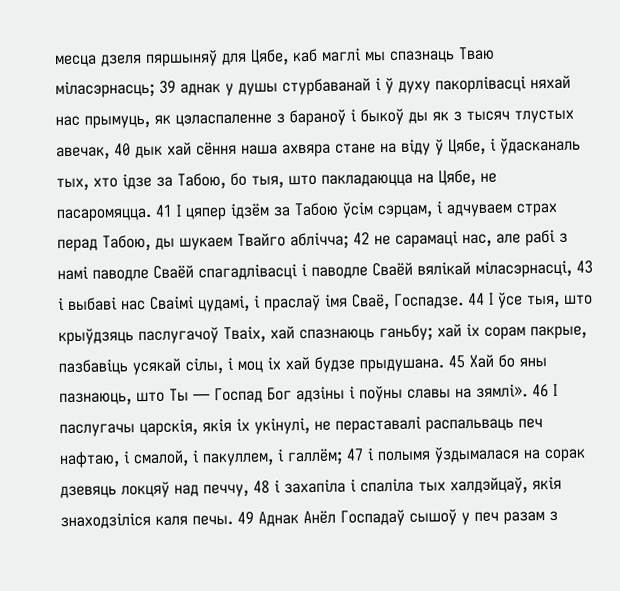месца дзеля пяршыняў для Цябе, каб маглі мы спазнаць Тваю міласэрнасць; 39 аднак у душы стурбаванай і ў духу пакорлівасці няхай нас прымуць, як цэласпаленне з бараноў і быкоў ды як з тысяч тлустых авечак, 40 дык хай сёння наша ахвяра стане на віду ў Цябе, і ўдасканаль тых, хто ідзе за Табою, бо тыя, што пакладаюцца на Цябе, не пасаромяцца. 41 І цяпер ідзём за Табою ўсім сэрцам, і адчуваем страх перад Табою, ды шукаем Твайго аблічча; 42 не сарамаці нас, але рабі з намі паводле Сваёй спагадлівасці і паводле Сваёй вялікай міласэрнасці, 43 і выбаві нас Сваімі цудамі, і праслаў імя Сваё, Госпадзе. 44 І ўсе тыя, што крыўдзяць паслугачоў Тваіх, хай спазнаюць ганьбу; хай іх сорам пакрые, пазбавіць усякай сілы, і моц іх хай будзе прыдушана. 45 Хай бо яны пазнаюць, што Ты — Госпад Бог адзіны і поўны славы на зямлі». 46 І паслугачы царскія, якія іх укінулі, не пераставалі распальваць печ нафтаю, і смалой, і пакуллем, і галлём; 47 і полымя ўздымалася на сорак дзевяць локцяў над печчу, 48 і захапіла і спаліла тых халдэйцаў, якія знаходзіліся каля печы. 49 Аднак Анёл Госпадаў сышоў у печ разам з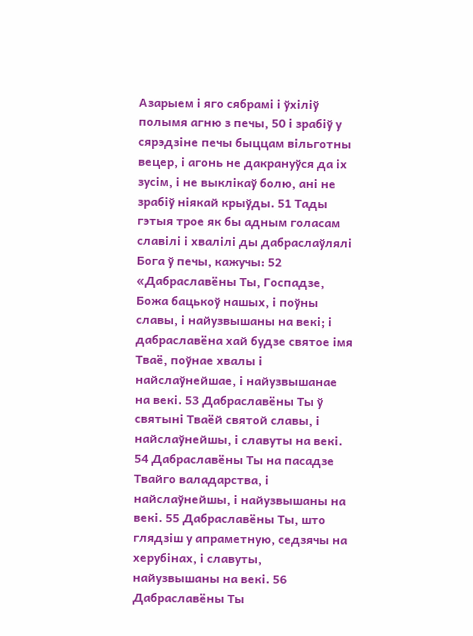Азарыем і яго сябрамі і ўхіліў полымя агню з печы, 50 і зрабіў у сярэдзіне печы быццам вільготны вецер, і агонь не дакрануўся да іх зусім, і не выклікаў болю, ані не зрабіў ніякай крыўды. 51 Тады гэтыя трое як бы адным голасам славілі і хвалілі ды дабраслаўлялі Бога ў печы, кажучы: 52 «Дабраславёны Ты, Госпадзе, Божа бацькоў нашых, і поўны славы, і найузвышаны на векі; і дабраславёна хай будзе святое імя Тваё, поўнае хвалы і найслаўнейшае, і найузвышанае на векі. 53 Дабраславёны Ты ў святыні Тваёй святой славы, і найслаўнейшы, і славуты на векі. 54 Дабраславёны Ты на пасадзе Твайго валадарства, і найслаўнейшы, і найузвышаны на векі. 55 Дабраславёны Ты, што глядзіш у апраметную, седзячы на херубінах, і славуты, найузвышаны на векі. 56 Дабраславёны Ты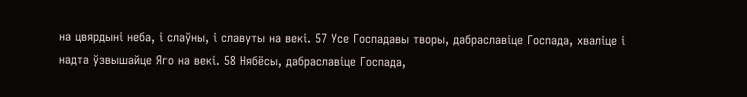на цвярдыні неба, і слаўны, і славуты на векі. 57 Усе Госпадавы творы, дабраславіце Госпада, хваліце і надта ўзвышайце Яго на векі. 58 Нябёсы, дабраславіце Госпада,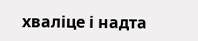хваліце і надта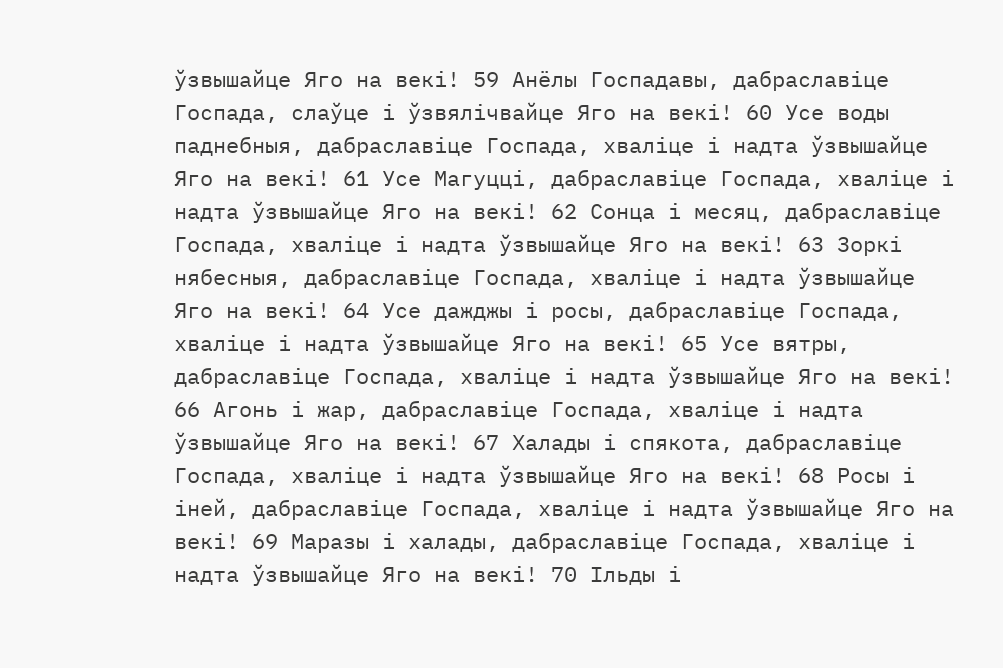ўзвышайце Яго на векі! 59 Анёлы Госпадавы, дабраславіце Госпада, слаўце і ўзвялічвайце Яго на векі! 60 Усе воды паднебныя, дабраславіце Госпада, хваліце і надта ўзвышайце Яго на векі! 61 Усе Магуцці, дабраславіце Госпада, хваліце і надта ўзвышайце Яго на векі! 62 Сонца і месяц, дабраславіце Госпада, хваліце і надта ўзвышайце Яго на векі! 63 Зоркі нябесныя, дабраславіце Госпада, хваліце і надта ўзвышайце Яго на векі! 64 Усе дажджы і росы, дабраславіце Госпада, хваліце і надта ўзвышайце Яго на векі! 65 Усе вятры, дабраславіце Госпада, хваліце і надта ўзвышайце Яго на векі! 66 Агонь і жар, дабраславіце Госпада, хваліце і надта ўзвышайце Яго на векі! 67 Халады і спякота, дабраславіце Госпада, хваліце і надта ўзвышайце Яго на векі! 68 Росы і іней, дабраславіце Госпада, хваліце і надта ўзвышайце Яго на векі! 69 Маразы і халады, дабраславіце Госпада, хваліце і надта ўзвышайце Яго на векі! 70 Ільды і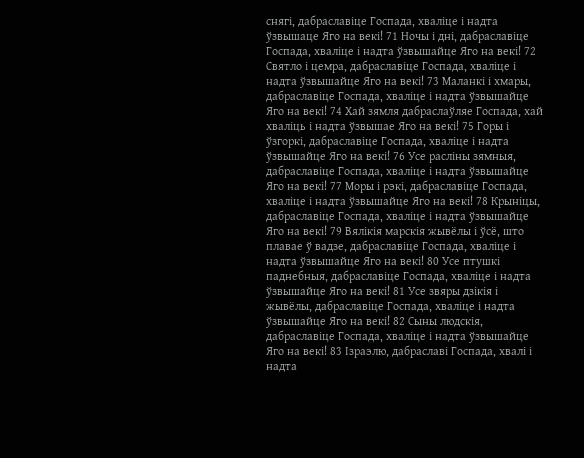снягі, дабраславіце Госпада, хваліце і надта ўзвышаце Яго на векі! 71 Ночы і дні, дабраславіце Госпада, хваліце і надта ўзвышайце Яго на векі! 72 Святло і цемра, дабраславіце Госпада, хваліце і надта ўзвышайце Яго на векі! 73 Маланкі і хмары, дабраславіце Госпада, хваліце і надта ўзвышайце Яго на векі! 74 Хай зямля дабраслаўляе Госпада, хай хваліць і надта ўзвышае Яго на векі! 75 Горы і ўзгоркі, дабраславіце Госпада, хваліце і надта ўзвышайце Яго на векі! 76 Усе расліны зямныя, дабраславіце Госпада, хваліце і надта ўзвышайце Яго на векі! 77 Моры і рэкі, дабраславіце Госпада, хваліце і надта ўзвышайце Яго на векі! 78 Крыніцы, дабраславіце Госпада, хваліце і надта ўзвышайце Яго на векі! 79 Вялікія марскія жывёлы і ўсё, што плавае ў вадзе, дабраславіце Госпада, хваліце і надта ўзвышайце Яго на векі! 80 Усе птушкі паднебныя, дабраславіце Госпада, хваліце і надта ўзвышайце Яго на векі! 81 Усе звяры дзікія і жывёлы, дабраславіце Госпада, хваліце і надта ўзвышайце Яго на векі! 82 Сыны людскія, дабраславіце Госпада, хваліце і надта ўзвышайце Яго на векі! 83 Ізраэлю, дабраславі Госпада, хвалі і надта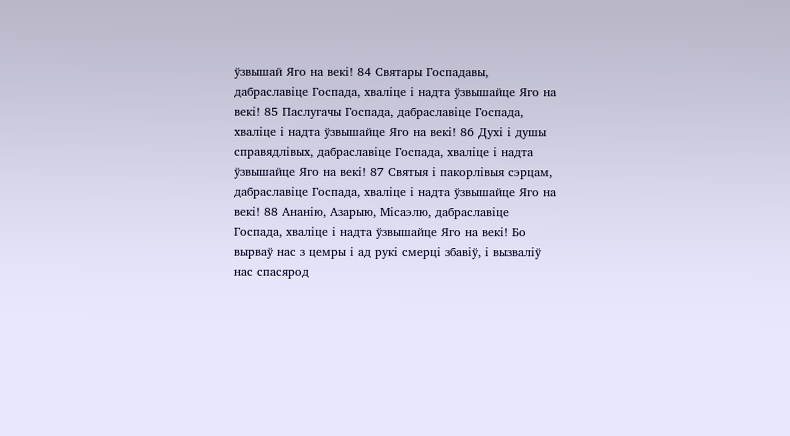ўзвышай Яго на векі! 84 Святары Госпадавы, дабраславіце Госпада, хваліце і надта ўзвышайце Яго на векі! 85 Паслугачы Госпада, дабраславіце Госпада, хваліце і надта ўзвышайце Яго на векі! 86 Духі і душы справядлівых, дабраславіце Госпада, хваліце і надта ўзвышайце Яго на векі! 87 Святыя і пакорлівыя сэрцам, дабраславіце Госпада, хваліце і надта ўзвышайце Яго на векі! 88 Ананію, Азарыю, Місаэлю, дабраславіце Госпада, хваліце і надта ўзвышайце Яго на векі! Бо вырваў нас з цемры і ад рукі смерці збавіў, і вызваліў нас спасярод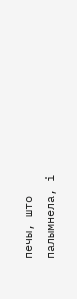печы, што палымнела, і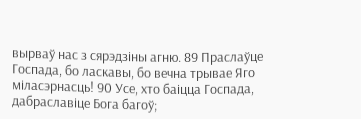вырваў нас з сярэдзіны агню. 89 Праслаўце Госпада, бо ласкавы, бо вечна трывае Яго міласэрнасць! 90 Усе, хто баіцца Госпада, дабраславіце Бога багоў;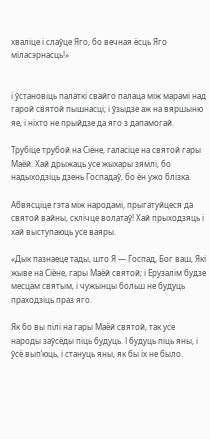хваліце і слаўце Яго, бо вечная ёсць Яго міласэрнасць!»


і ўстановіць палаткі свайго палаца між марамі над гарой святой пышнасці; і ўзыдзе аж на вяршыню яе, і ніхто не прыйдзе да яго з дапамогай.

Трубіце трубой на Сіёне, галасіце на святой гары Маёй. Хай дрыжаць усе жыхары зямлі, бо надыходзіць дзень Госпадаў, бо ён ужо блізка.

Абвясціце гэта між народамі, прыгатуйцеся да святой вайны, склічце волатаў! Хай прыходзяць і хай выступаюць усе ваяры.

«Дык пазнаеце тады, што Я — Госпад, Бог ваш, Які жыве на Сіёне, гары Маёй святой; і Ерузалім будзе месцам святым, і чужынцы больш не будуць праходзіць праз яго.

Як бо вы пілі на гары Маёй святой, так усе народы заўсёды піць будуць. І будуць піць яны, і ўсё вып’юць, і стануць яны, як бы іх не было.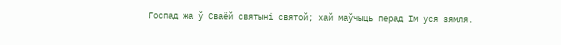Госпад жа ў Сваёй святыні святой; хай маўчыць перад Ім уся зямля.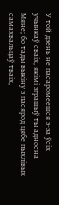У той дзень не пасаромеешся з-за ўсіх учынкаў сваіх, якімі зграшыў ты адносна Мяне; бо тады выкіну з пасярод цябе пыхлівых самахвальцаў тваіх,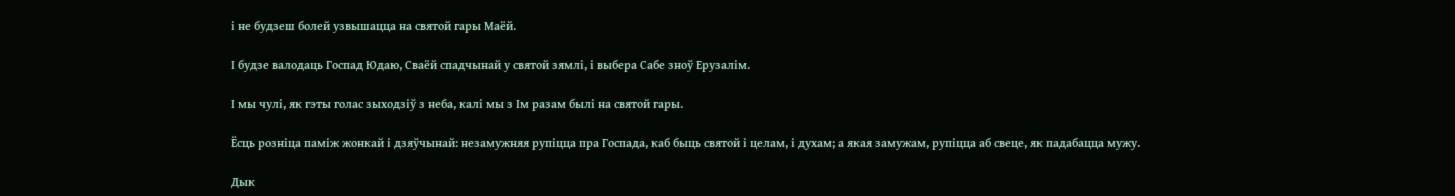і не будзеш болей узвышацца на святой гары Маёй.

І будзе валодаць Госпад Юдаю, Сваёй спадчынай у святой зямлі, і выбера Сабе зноў Ерузалім.

І мы чулі, як гэты голас зыходзіў з неба, калі мы з Ім разам былі на святой гары.

Ёсць розніца паміж жонкай і дзяўчынай: незамужняя рупіцца пра Госпада, каб быць святой і целам, і духам; а якая замужам, рупіцца аб свеце, як падабацца мужу.

Дык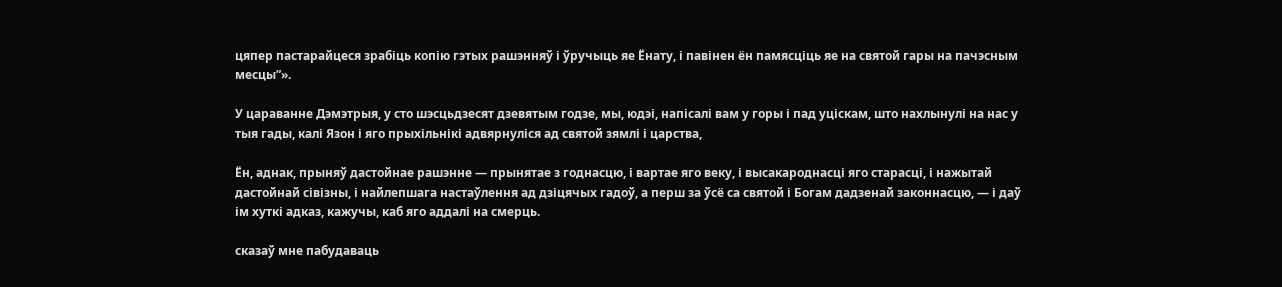цяпер пастарайцеся зрабіць копію гэтых рашэнняў і ўручыць яе Ёнату, і павінен ён памясціць яе на святой гары на пачэсным месцы”».

У цараванне Дэмэтрыя, у сто шэсцьдзесят дзевятым годзе, мы, юдэі, напісалі вам у горы і пад уціскам, што нахлынулі на нас у тыя гады, калі Язон і яго прыхільнікі адвярнуліся ад святой зямлі і царства,

Ён, аднак, прыняў дастойнае рашэнне — прынятае з годнасцю, і вартае яго веку, і высакароднасці яго старасці, і нажытай дастойнай сівізны, і найлепшага настаўлення ад дзіцячых гадоў, а перш за ўсё са святой і Богам дадзенай законнасцю, — і даў ім хуткі адказ, кажучы, каб яго аддалі на смерць.

сказаў мне пабудаваць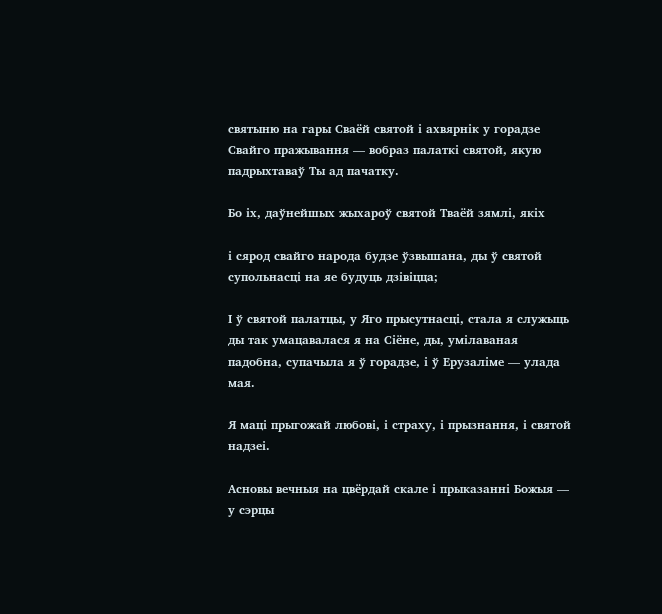святыню на гары Сваёй святой і ахвярнік у горадзе Свайго пражывання — вобраз палаткі святой, якую падрыхтаваў Ты ад пачатку.

Бо іх, даўнейшых жыхароў святой Тваёй зямлі, якіх

і сярод свайго народа будзе ўзвышана, ды ў святой супольнасці на яе будуць дзівіцца;

І ў святой палатцы, у Яго прысутнасці, стала я служыць ды так умацавалася я на Сіёне, ды, умілаваная падобна, супачыла я ў горадзе, і ў Ерузаліме — улада мая.

Я маці прыгожай любові, і страху, і прызнання, і святой надзеі.

Асновы вечныя на цвёрдай скале і прыказанні Божыя — у сэрцы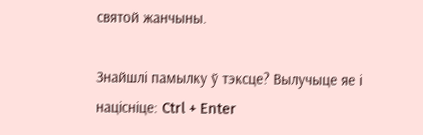святой жанчыны.

Знайшлі памылку ў тэксце? Вылучыце яе і націсніце: Ctrl + Enter